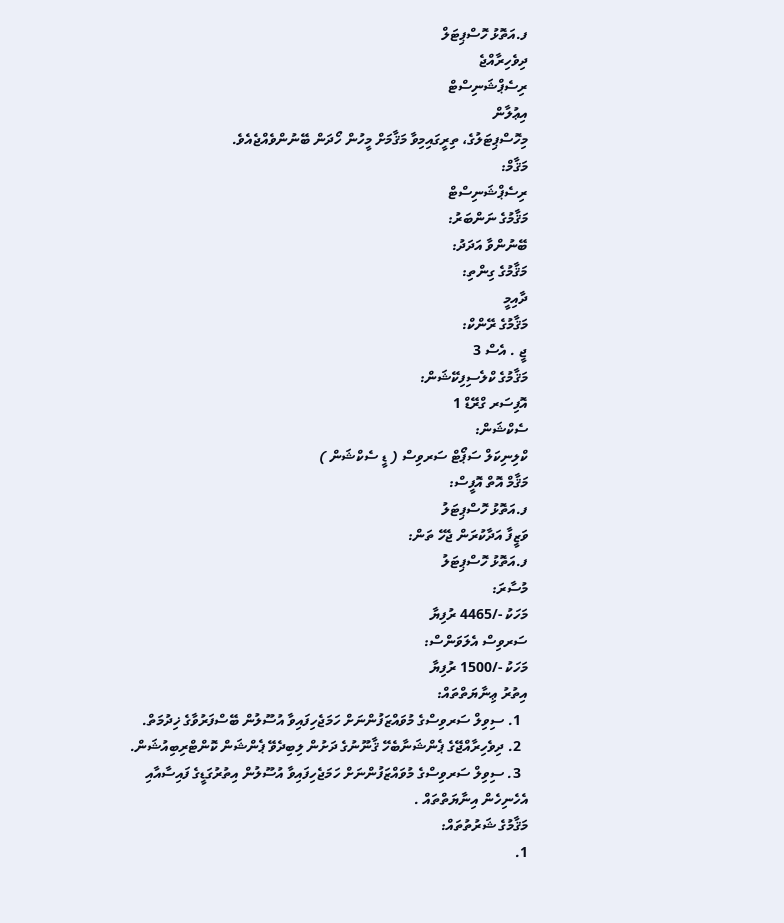ފ.އަތޮޅު ހޮސްޕިޓަލް
ދިވެހިރާއްޖެ
ރިސެޕްޝަނިސްޓް
އިޢުލާން
މިހޮސްޕިޓަލުގެ، ތިރީގައިމިވާ މަޤާމަށް މީހުން ހޯދަން ބޭނުންވެއްޖެއެވެ.
މަޤާމް:
ރިސެޕްޝަނިސްޓް
މަޤާމުގެ ނަންބަރު:
ބޭނުންވާ އަދަދު:
މަޤާމުގެ ގިންތި:
ދާއިމީ
މަޤާމުގެ ރޭންކް:
ޖީ . އެސް 3
މަޤާމުގެ ކްލެސިފިކޭޝަން:
އޮފިސަރ ގްރޭޑް 1
ސެކްޝަން:
ކްލިނިކަލް ސަޕޯޓް ސަރވިސް ( ޑީ ސެކްޝަން )
މަޤާމް އޮތް އޮފީސް:
ފ.އަތޮޅު ހޮސްޕިޓަލު
ވަޒީފާ އަދާކުރަން ޖެހޭ ތަން:
ފ.އަތޮޅު ހޮސްޕިޓަލު
މުސާރަ:
މަހަކު -/4465 ރުފިޔާ
ސަރވިސް އެލަވަންސް:
މަހަކު -/1500 ރުފިޔާ
އިތުރު ޢިނާޔަތްތައް:
  1. ސިވިލް ސަރވިސްގެ މުވައްޒަފުންނަށް ހަމަޖެހިފައިވާ އުސޫލުން ބޭސްފަރުވާގެ ޚިދުމަތް.
  2. ދިވެހިރާއްޖޭގެ ޕެންޝަނާބެހޭ ޤާނޫނުގެ ދަށުން ލިބިދެވޭ ޕެންޝަން ކޮންޓްރިބިއުޝަން.
  3. ސިވިލް ސަރވިސްގެ މުވައްޒަފުންނަށް ހަމަޖެހިފައިވާ އުސޫލުން އިތުރުގަޑީގެ ފައިސާއާއި އެހެނިހެން އިނާޔަތްތައް .
މަޤާމުގެ ޝަރުތުތައް:
1.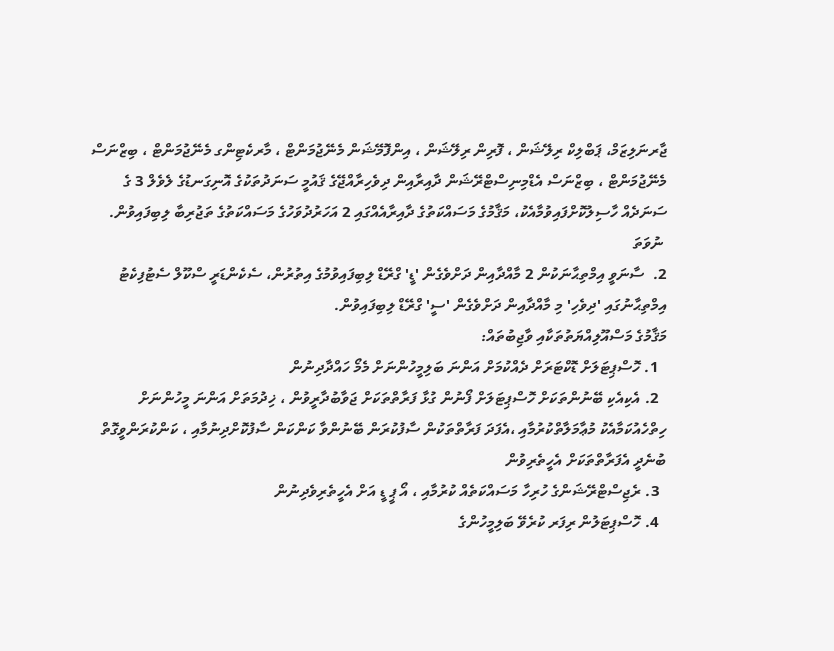ޖާރނަލިޒަމް، ޕަބްލިކް ރިލޭޝަން ، ފޮރިން ރިލޭޝަން ، އިންފޮމޭޝަން މެނޭޖުމަންޓް ، މާރކެޓިންގ މެނޭޖުމަންޓް ، ބިޒްނަސް މެނޭޖުމަންޓް ، ބިޒްނަސް އެޑްމިނިސްޓްރޭޝަން ދާއިރާއިން ދިވެހިރާއްޖޭގެ ޤައުމީ ސަނަދުތަކުގެ އޮނިގަނޑުގެ ލެވެލް 3 ގެ ސަނަދެއް ހާސިލުކޮށްފައިވުމާއެކު، މަޤާމުގެ މަސައްކަތުގެ ދާއިރާއެއްގައި 2 އަހަރުދުވަހުގެ މަސައްކަތުގެ ތަޖުރިބާ ލިބިފައިވުން.
 ނުވަތަ
2.  ސާނަވީ އިމްތިޙާނަކުން 2 މާއްދާއިން ދަށްވެގެން 'ޑީ' ގްރޭޑް ލިބިފައިވުމުގެ އިތުރުން، ސެކެންޑަރީ ސްކޫލް ސެޓުފިކެޓު އިމްތިޙާނުގައި 'ދިވެހި' މި މާއްދާއިން ދަށްވެގެން 'ސީ' ގްރޭޑް ލިބިފައިވުން.
މަޤާމުގެ މަސްއޫލިއްޔަތުތަކާއި ވާޖިބުތައް:
  1. ހޮސްޕިޓަލަށް ޑޮކްޓަރަށް ދެއްކުމަށް އަންނަ ބަލިމީހުންނަށް މެމޯ ހައްދާދިނުން
  2. އެކިއެކި ބޭނުންތަކަށް ހޮސްޕިޓަލަށް ފޯނުން ގުޅާ ފަރާތްތަކަށް ޖަވާބުދާރީވުން ، ޚިދުމަތަށް އަންނަ މީހުންނަށް ހިތްހެއުކަމާއެކު މުޢާމަލާތްކުރުމާއި ،އެފަދަ ފަރާތްތަކުން ސާފުކުރަން ބޭނުންވާ ކަންކަން ސާފުކޮށްދިނުމާއި ، ކަންކުރަންވީގޮތް ބުނެދީ އެފަރާތްތަކަށް އެހީތެރިވުން
  3. ރެޖިސްޓްރޭޝަންގެ ހުރިހާ މަސައްކަތެއް ކުރުމާއި ، އޯ ޕީ ޑީ އަށް އެހީތެރިވެދިނުން
  4. ހޮސްޕިޓަލުން ރިފަރ ކުރެވޭ ބަލިމީހުންގެ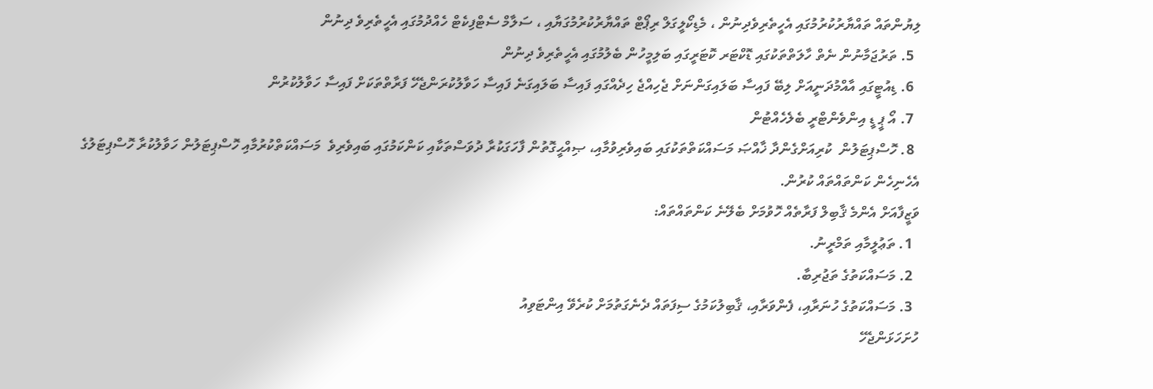ލިޔުންތައް ތައްޔާރުކުރުމުގައި އެހީތެރިވެދިނުން ، މެޑިކޯލީގަލް ރިޕޯޓް ތައްޔާރުކުރުމުގަޔާއި ، ސަލާމް ސެޓްފިކެޓް ހެއްދުމުގައި އެހީތެރިވެ ދިނުން
  5. ތަރުޖަމާނުން ނެތް ހާލަތްތަކުގައި ޑޮކްޓަރ ކޮޓަރީގައި ބަލިމީހުން ބެލުމުގައި އެހީތެރިވެ ދިނުން
  6. ޑިއުޓީގައި އާއްމުދަނީއަށް ލިބޭ ފައިސާ ބަލައިގަންނަށް ޖެހިއްޖެ ހިދެއްގައި ފައިސާ ބަލައިގަނެ ފައިސާ ހަވާލުކުރަންޖެހޭ ފަރާތްތަކަށް ފައިސާ ހަވާލުކުރުން
  7. އޯ ޕީ ޑީ އިންވެންޓްރީ ބެލެހެއްޓުން
  8. ހޮސްޕިޓަލުން  ކުރިއަށްގެންދާ ޚާއްޞަ މަސައްކަތްތަކުގައި ބައިވެރިވުމާއި، ޞިއްޙީގޮތުން ފާހަގަކުރާ ދުވަސްތަކާއި ކަންކަމުގައި ބައިވެރިވެ  މަސައްކަތްކުރުމާއި ހޮސްޕިޓަލުން ހަވާލުކުރާ ހޮސްޕިޓަލުގެ އެހެނިހެން ކަންތައްތައް ކުރުން.
ވަޒީފާއަށް އެންމެ ޤާބިލް ފަރާތެއް ހޮވުމަށް ބެލޭނެ ކަންތައްތައް:
  1. ތަޢުލީމާއި ތަމްރީނު.
  2. މަސައްކަތުގެ ތަޖުރިބާ.
  3. މަސައްކަތުގެ ހުނަރާއި، ފެންވަރާއި، ޤާބިލުކަމުގެ ސިފަތައް ދެނެގަތުމަށް ކުރެވޭ އިންޓަވިއު
ހުށަހަޅަންޖެހޭ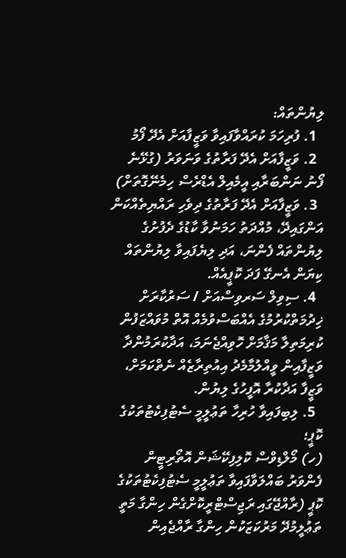ލިޔުންތައް:
  1. ފުރިހަމަ ކުރައްވާފައިވާ ވަޒީފާއަށް އެދޭ ފޯމު
  2. ވަޒީފާއަށް އެދޭ ފަރާތުގެ ވަނަވަރު (ގުޅޭނެ ފޯނު ނަންބަރާއި އީމެއިލް އެޑްރެސް ހިމެނޭގޮތަށް)
  3. ވަޒީފާއަށް އެދޭ ފަރާތުގެ ދިވެހި ރައްޔިތެއްކަން އަންގައިދޭ، މުއްދަތު ހަމަނުވާ ކާޑުގެ ދެފުށުގެ ލިޔުންތައް ފެންނަ، އަދި ލިޔެފައިވާ ލިޔުންތައް ކިޔަން އެނގޭ ފަދަ ކޮޕީއެއް.
  4. ސިވިލް ސަރވިސްއަށް / ސަރުކާރަށް ޚިދުމަތްކުރުމުގެ އެއްބަސްވުމެއް އޮތް މުވައްޒަފުން ކުރިމަތިލާ މަޤާމަށް ހޮވިއްޖެނަމަ، އަދާކުރަމުންދާ ވަޒީފާއިން ވީއްލުމާމެދު އިއުތިރާޒެއް ނެތްކަމަށް، ވަޒީފާ އަދާކުރާ އޮފީހުގެ ލިޔުން.
  5. ލިބިފައިވާ ހުރިހާ ތަޢުލީމީ ސެޓުފިކެޓުތަކުގެ ކޮޕީ؛
(ހ) މޯލްޑިވްސް ކޮލިފިކޭޝަން އޮތޯރިޓީން ފެންވަރު ބައްލަވާފައިވާ ތަޢުލީމީ ސެޓުފިކެޓުތަކުގެ ކޮޕީ (ރާއްޖޭގައި ރަޖިސްޓްރީކޮށްގެން ހިންގާ މަތީ ތަޢުލީމުދޭ މަރުކަޒަކުން ހިންގާ ރާއްޖެއިން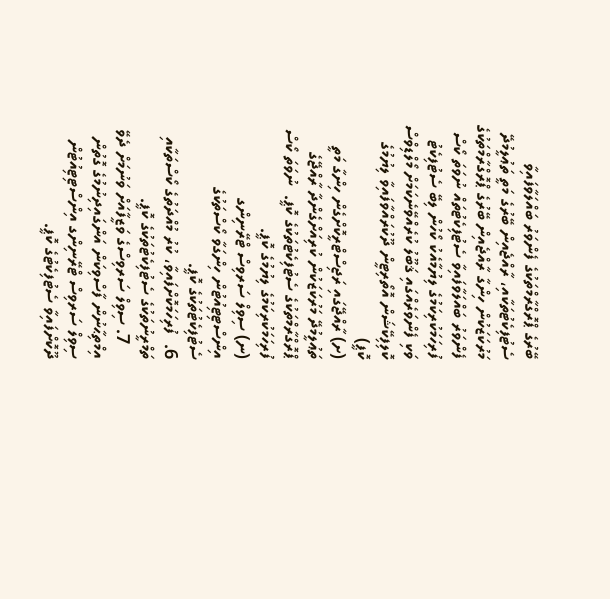ބޭރުގެ ޕްރޮގްރާމްތަކުގެ ފެންވަރު ބައްލަވާފައިވާ ސެޓުފިކެޓުތަކާއި، ރާއްޖެއިން ބޭރުގެ މަތީ ތަޢުލީމުދޭ މަރުކަޒަކުން ހިންގާ ރާއްޖެއިން ބޭރުގެ ޕްރޮގްރާމްތަކުގެ ފެންވަރު ބައްލަވާފައިވާ ސެޓުފިކެޓުތައް ނުވަތަ ކޯސް ފުރިހަމަކުރިކަމުގެ ލިޔުމާއެކު ކޯހުން ލިބޭ ސެޓުފިކެޓު ވަކި ފެންވަރެއްގައި ޤަބޫލު ކުރެއްވޭނެކަމަށް މޯލްޑިވްސް ކޮލިފިކޭޝަން އޮތޯރިޓީން ދޫކުރައްވާފައިވާ ލިޔުމުގެ ކޮޕީ)
(ށ) ރާއްޖޭގައި ރަޖިސްޓްރީކޮށްގެން ހިންގާ މަތީ ތަޢުލީމުދޭ މަރުކަޒަކުން ކުރިއަށްގެންދާ ރާއްޖޭގެ ޕްރޮގްރާމްތަކުގެ ސެޓުފިކެޓުތަކުގެ ކޮޕީ.  ނުވަތަ ކޯސް ފުރިހަމަކުރިކަމުގެ ލިޔުމުގެ ކޮޕީ.
(ނ) ސިވިލް ސަރވިސް ޓްރޭނިންގ އިންސްޓިޓިއުޓުން ހިންގަވާ ކޯސްތަކުގެ ސެޓުފިކެޓުތަކުގެ ކޮޕީ.
6.  ފުރިހަމަކޮށްފައިވާ، ކުރު މުއްދަތުގެ ކޯސްތަކާއި ތަމްރީނުތަކުގެ ސެޓުފިކެޓުތަކުގެ ކޮޕީ.
   7. ސިވިލް ސަރވިސްގެ ވަޒީފާއަށް ވަނުމަށް ދެވޭ އިމްތިޙާނުން ފާސްވިކަން އަންގައިދިނުމުގެ ގޮތުން ސިވިލް ސަރވިސް ޓްރޭނިންގ އިންސްޓިޓިއުޓުން ދޫކޮށްފައިވާ ސެޓުފިކެޓުގެ ކޮޕީ.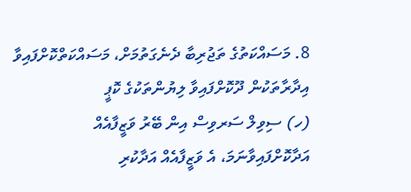8. މަސައްކަތުގެ ތަޖުރިބާ ދެނެގަތުމަށް، މަސައްކަތްކޮށްފައިވާ އިދާރާތަކުން ދޫކޮށްފައިވާ ލިޔުންތަކުގެ ކޮޕީ
(ހ) ސިވިލް ސަރވިސް އިން ބޭރު ވަޒީފާއެއް އަދާކޮށްފައިވާނަމަ، އެ ވަޒީފާއެއް އަދާކުރި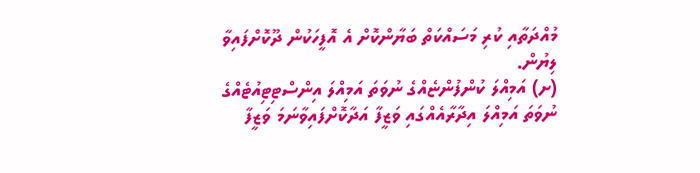މުއްދަތާއި ކުރި މަސައްކަތް ބަޔާންކޮށް އެ އޮފީހަކުން ދޫކޮށްފައިވާ ލިޔުން.
(ށ) އަމިއްލަ ކުންފުންޏެއްގެ ނުވަތަ އަމިއްލަ އިންސްޓިޓިއުޓެއްގެ ނުވަތަ އަމިއްލަ އިދާރާއެއްގައި ވަޒީފާ އަދާކޮށްފައިވާނަމަ ވަޒީފާ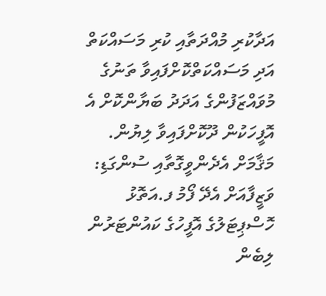އަދާކުރި މުއްދަތާއި ކުރި މަސައްކަތް އަދި މަސައްކަތްކޮށްފައިވާ ތަނުގެ މުވައްޒަފުންގެ އަދަދު ބަޔާންކޮށް އެ އޮފީހަކުން ދޫކޮށްފައިވާ ލިޔުން.
މަޤާމަށް އެދެންވީގޮތާއި ސުންގަޑި:
ވަޒީފާއަށް އެދޭ ފޯމު ފ.އަތޮޅު ހޮސްޕިޓަލުގެ އޮފީހުގެ ކައުންޓަރުން ލިބެން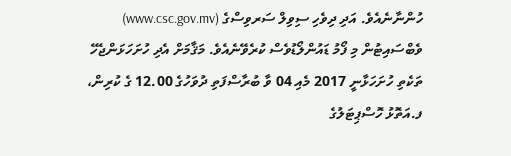ހުންނާނެއެވެ. އަދި ދިވެހި ސިވިލް ސަރވިސްގެ (www.csc.gov.mv) ވެބްސައިޓުން މި ފޯމު ޑައުންލޯޑުވެސް ކުރެވޭނެއެވެ. މަޤާމަށް އެދި ހުށަހަޅަންޖެހޭ ތަކެތި ހުށަހަޅާނީ 2017 މެއި 04 ވާ ބުރާސްފަތި ދުވަހުގެ 12.00 ގެ ކުރިން، ފ.އަތޮޅު ހޮސްޕިޓަލުގެ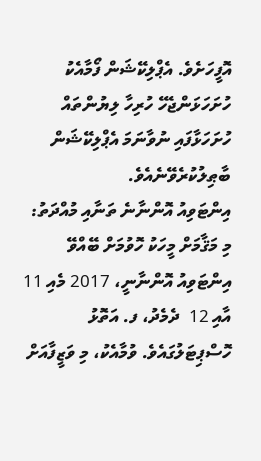އޮފީހަށެވެ. އެޕްލިކޭޝަން ފޯމާއެކު ހުށަހަޅަންޖެހޭ ހުރިހާ ލިޔުންތައް ހުށަހަޅާފައި ނުވާނަމަ އެޕްލިކޭޝަން ބާޠިލުކުރެވޭނެއެވެ.
އިންޓަވިއު އޮންނާނެ ތަނާއި މުއްދަތު:
މި މަޤާމަށް މީހަކު ހޮވުމަށް ބޭއްވޭ އިންޓަވިއު އޮންނާނީ، 2017 މެއި 11 އާއި 12  ދެމެދު، ފ. އަތޮޅު ހޮސްޕިޓަލުގައެވެ. ވުމާއެކު، މި ވަޒީފާއަށް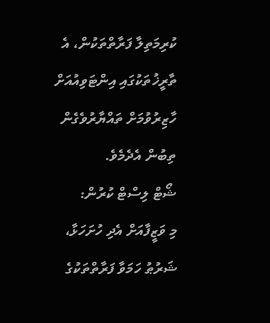ކުރިމަތިލާ ފަރާތްތަކުން، އެ ތާރީޚުތަކުގައި އިންޓަވިއުއަށް ހާޒިރުވުމަށް ތައްޔާރުވެގެން ތިބުން އެދެމެވެ.
ޝޯޓް ލިސްޓް ކުރުން:
މި ވަޒީފާއަށް އެދި ހުށަހަޅާ، ޝަރުޠު ހަމަވާ ފަރާތްތަކުގެ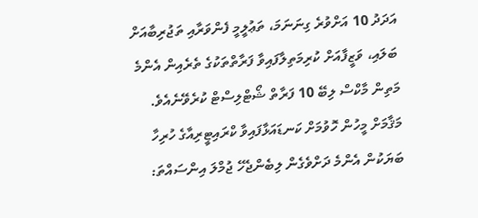އަދަދު 10 އަށްވުރެ ގިނަނަމަ، ތަޢުލީމީ ފެންވަރާއި ތަޖުރިބާއަށް ބަލައި، ވަޒީފާއަށް ކުރިމަތިލާފައިވާ ފަރާތްތަކުގެ ތެރެއިން އެންމެ މަތިން މާކްސް ލިބޭ 10 ފަރާތް ޝޯޓްލިސްޓް ކުރެވޭނެއެވެ.
މަޤާމަށް މީހުން ހޮވުމަށް ކަނޑައަޅާފައިވާ ކްރައިޓީރިއާގެ ހުރިހާ ބަޔަކުން އެންމެ ދަށްވެގެން ލިބެންޖެހޭ ޖުމްލަ އިންސައްތަ: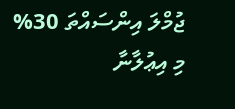ޖުމްލަ އިންސައްތަ 30%
މި އިޢުލާނާ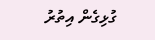ގުޅިގެން އިތުރު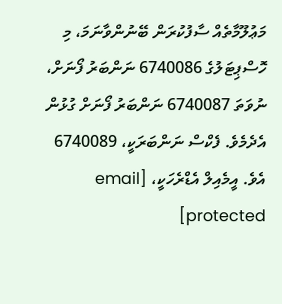މަޢުލޫމާތެއް ސާފުކުރަން ބޭނުންވާނަމަ، މި ހޮސްޕިޓަލުގެ 6740086 ނަންބަރު ފޯނަށް، ނުވަތަ 6740087 ނަންބަރު ފޯނަށް ގުޅުން އެދެމެވެ. ފެކްސް ނަންބަރަކީ، 6740089 އެވެ. އީމެއިލް އެޑްރެހަކީ، [email protected]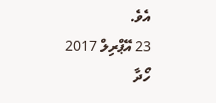އެވެ.
23 އޭޕްރިލް 2017
ހޯދާ